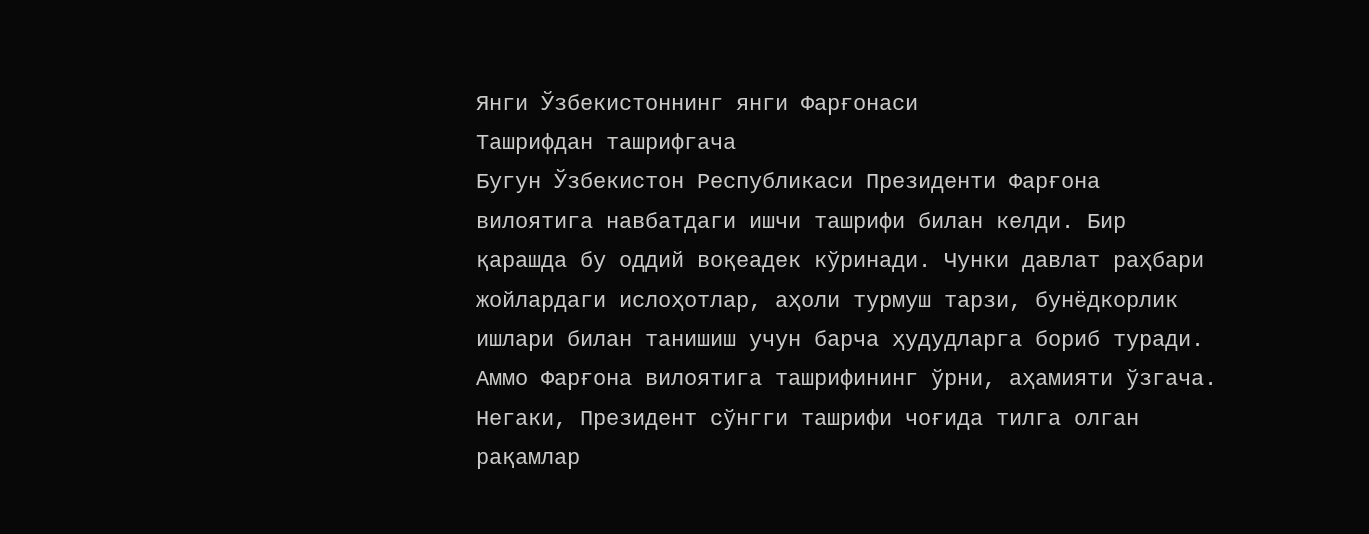Янги Ўзбекистоннинг янги Фарғонаси
Ташрифдан ташрифгача
Бугун Ўзбекистон Республикаси Президенти Фарғона вилоятига навбатдаги ишчи ташрифи билан келди. Бир қарашда бу оддий воқеадек кўринади. Чунки давлат раҳбари жойлардаги ислоҳотлар, аҳоли турмуш тарзи, бунёдкорлик ишлари билан танишиш учун барча ҳудудларга бориб туради.
Аммо Фарғона вилоятига ташрифининг ўрни, аҳамияти ўзгача. Негаки, Президент сўнгги ташрифи чоғида тилга олган рақамлар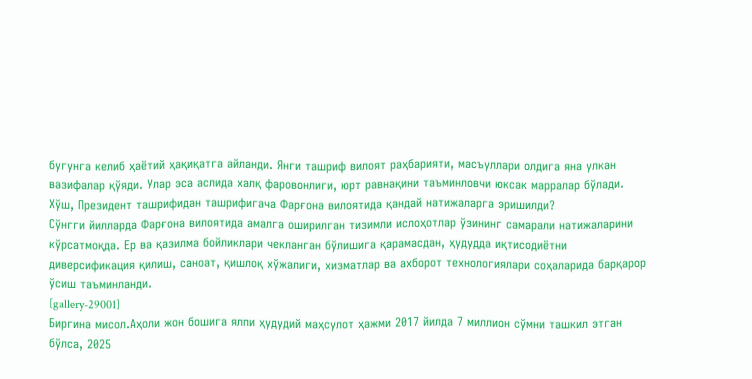бугунга келиб ҳаётий ҳақиқатга айланди. Янги ташриф вилоят раҳбарияти, масъуллари олдига яна улкан вазифалар қўяди. Улар эса аслида халқ фаровонлиги, юрт равнақини таъминловчи юксак марралар бўлади.
Хўш, Президент ташрифидан ташрифигача Фарғона вилоятида қандай натижаларга эришилди?
Сўнгги йилларда Фарғона вилоятида амалга оширилган тизимли ислоҳотлар ўзининг самарали натижаларини кўрсатмоқда. Ер ва қазилма бойликлари чекланган бўлишига қарамасдан, ҳудудда иқтисодиётни диверсификация қилиш, саноат, қишлоқ хўжалиги, хизматлар ва ахборот технологиялари соҳаларида барқарор ўсиш таъминланди.
[gallery-29001]
Биргина мисол.Аҳоли жон бошига ялпи ҳудудий маҳсулот ҳажми 2017 йилда 7 миллион сўмни ташкил этган бўлса, 2025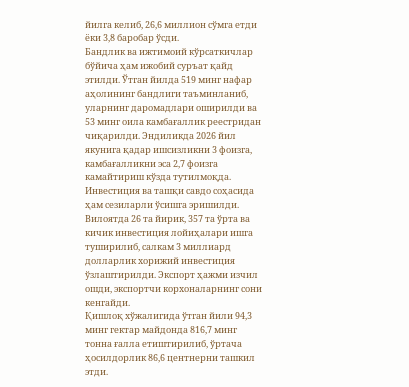йилга келиб, 26,6 миллион сўмга етди ёки 3,8 баробар ўсди.
Бандлик ва ижтимоий кўрсаткичлар бўйича ҳам ижобий суръат қайд этилди. Ўтган йилда 519 минг нафар аҳолининг бандлиги таъминланиб, уларнинг даромадлари оширилди ва 53 минг оила камбағаллик реестридан чиқарилди. Эндиликда 2026 йил якунига қадар ишсизликни 3 фоизга, камбағалликни эса 2,7 фоизга камайтириш кўзда тутилмоқда.
Инвестиция ва ташқи савдо соҳасида ҳам сезиларли ўсишга эришилди. Вилоятда 26 та йирик, 357 та ўрта ва кичик инвестиция лойиҳалари ишга туширилиб, салкам 3 миллиард долларлик хорижий инвестиция ўзлаштирилди. Экспорт ҳажми изчил ошди, экспортчи корхоналарнинг сони кенгайди.
Қишлоқ хўжалигида ўтган йили 94,3 минг гектар майдонда 816,7 минг тонна ғалла етиштирилиб, ўртача ҳосилдорлик 86,6 центнерни ташкил этди.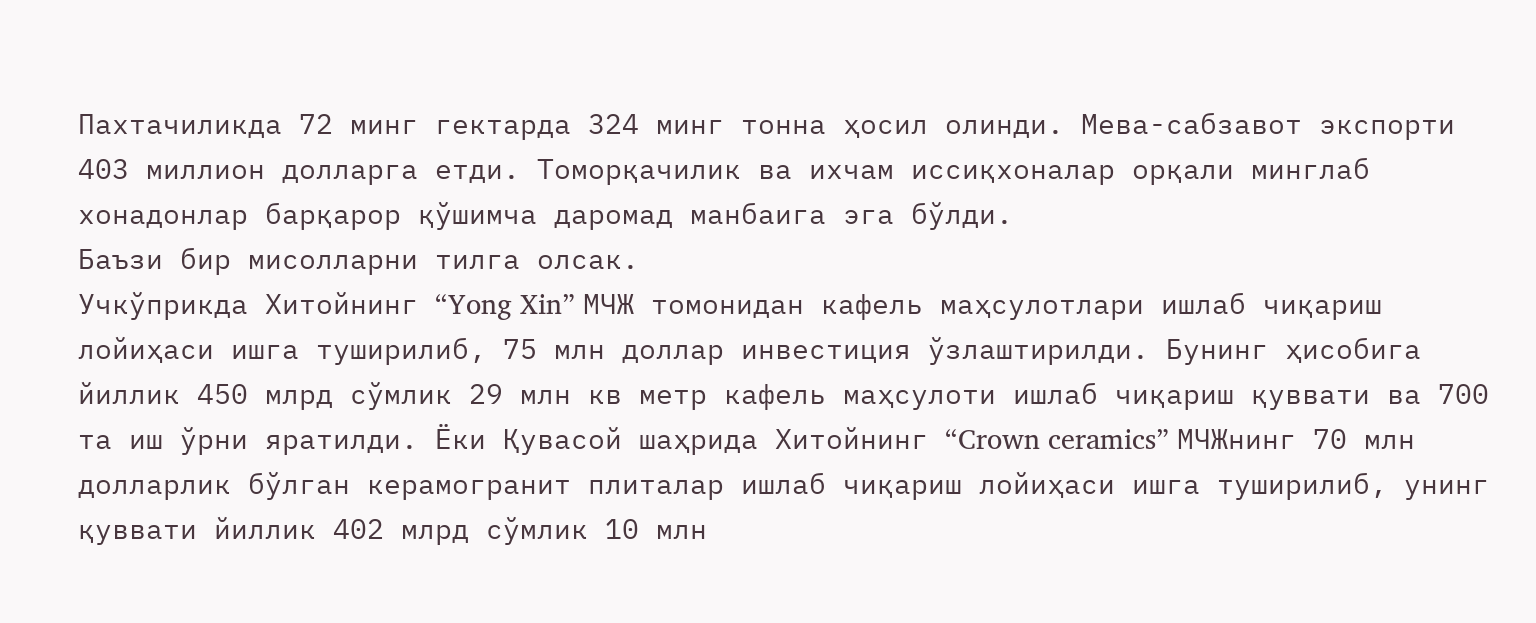Пахтачиликда 72 минг гектарда 324 минг тонна ҳосил олинди. Мева-сабзавот экспорти 403 миллион долларга етди. Томорқачилик ва ихчам иссиқхоналар орқали минглаб хонадонлар барқарор қўшимча даромад манбаига эга бўлди.
Баъзи бир мисолларни тилга олсак.
Учкўприкда Хитойнинг “Yong Xin” МЧЖ томонидан кафель маҳсулотлари ишлаб чиқариш лойиҳаси ишга туширилиб, 75 млн доллар инвестиция ўзлаштирилди. Бунинг ҳисобига йиллик 450 млрд сўмлик 29 млн кв метр кафель маҳсулоти ишлаб чиқариш қуввати ва 700 та иш ўрни яратилди. Ёки Қувасой шаҳрида Хитойнинг “Crown ceramics” МЧЖнинг 70 млн долларлик бўлган керамогранит плиталар ишлаб чиқариш лойиҳаси ишга туширилиб, унинг қуввати йиллик 402 млрд сўмлик 10 млн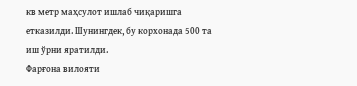кв метр маҳсулот ишлаб чиқаришга етказилди. Шунингдек, бу корхонада 500 та иш ўрни яратилди.
Фарғона вилояти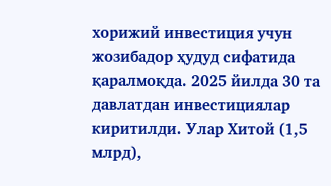хорижий инвестиция учун жозибадор ҳудуд сифатида қаралмоқда. 2025 йилда 30 та давлатдан инвестициялар киритилди. Улар Хитой (1,5 млрд),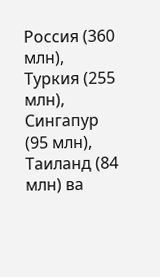Россия (360 млн), Туркия (255 млн), Сингапур (95 млн), Таиланд (84 млн) ва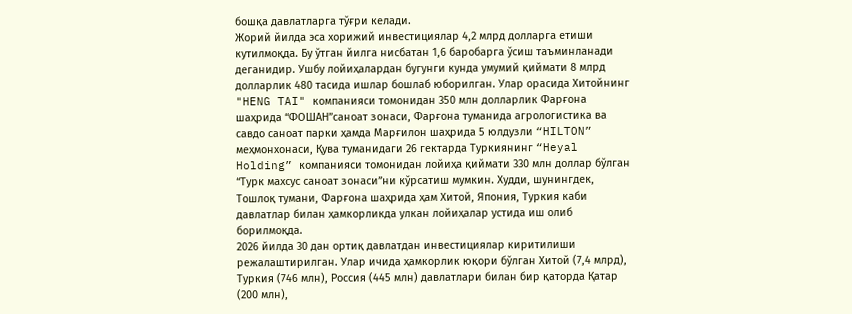бошқа давлатларга тўғри келади.
Жорий йилда эса хорижий инвестициялар 4,2 млрд долларга етиши кутилмоқда. Бу ўтган йилга нисбатан 1,6 баробарга ўсиш таъминланади деганидир. Ушбу лойиҳалардан бугунги кунда умумий қиймати 8 млрд долларлик 480 тасида ишлар бошлаб юборилган. Улар орасида Хитойнинг "HENG TAI" компанияси томонидан 350 млн долларлик Фарғона шаҳрида “ФОШАН”саноат зонаси, Фарғона туманида агрологистика ва савдо саноат парки ҳамда Марғилон шаҳрида 5 юлдузли “HILTON” меҳмонхонаси, Қува туманидаги 26 гектарда Туркиянинг “Heyal Holding” компанияси томонидан лойиҳа қиймати 330 млн доллар бўлган “Турк махсус саноат зонаси”ни кўрсатиш мумкин. Худди, шунингдек, Тошлоқ тумани, Фарғона шаҳрида ҳам Хитой, Япония, Туркия каби давлатлар билан ҳамкорликда улкан лойиҳалар устида иш олиб борилмоқда.
2026 йилда 30 дан ортиқ давлатдан инвестициялар киритилиши режалаштирилган. Улар ичида ҳамкорлик юқори бўлган Хитой (7,4 млрд), Туркия (746 млн), Россия (445 млн) давлатлари билан бир қаторда Қатар (200 млн),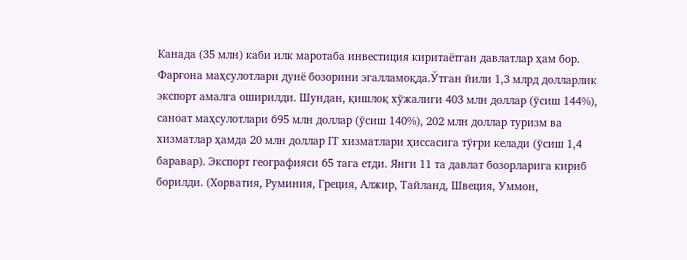Канада (35 млн) каби илк маротаба инвестиция киритаётган давлатлар ҳам бор.
Фарғона маҳсулотлари дунё бозорини эгалламоқда.Ўтган йили 1,3 млрд долларлик экспорт амалга оширилди. Шундан, қишлоқ хўжалиги 403 млн доллар (ўсиш 144%), саноат маҳсулотлари 695 млн доллар (ўсиш 140%), 202 млн доллар туризм ва хизматлар ҳамда 20 млн доллар IT хизматлари ҳиссасига тўғри келади (ўсиш 1,4 баравар). Экспорт географияси 65 тага етди. Янги 11 та давлат бозорларига кириб борилди. (Хорватия, Руминия, Греция, Алжир, Тайланд, Швеция, Уммон,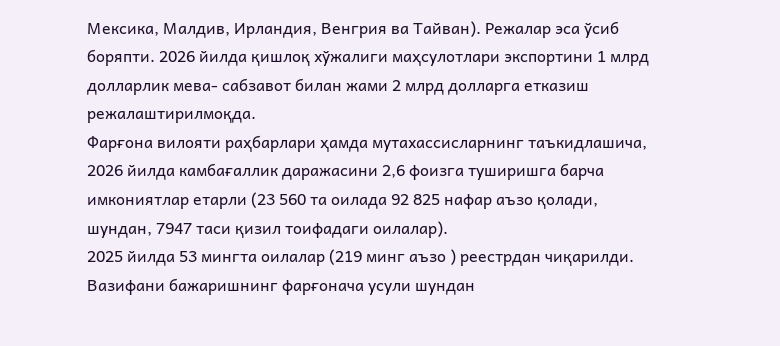Мексика, Малдив, Ирландия, Венгрия ва Тайван). Режалар эса ўсиб боряпти. 2026 йилда қишлоқ хўжалиги маҳсулотлари экспортини 1 млрд долларлик мева- сабзавот билан жами 2 млрд долларга етказиш режалаштирилмоқда.
Фарғона вилояти раҳбарлари ҳамда мутахассисларнинг таъкидлашича, 2026 йилда камбағаллик даражасини 2,6 фоизга туширишга барча имкониятлар етарли (23 560 та оилада 92 825 нафар аъзо қолади, шундан, 7947 таси қизил тоифадаги оилалар).
2025 йилда 53 мингта оилалар (219 минг аъзо ) реестрдан чиқарилди. Вазифани бажаришнинг фарғонача усули шундан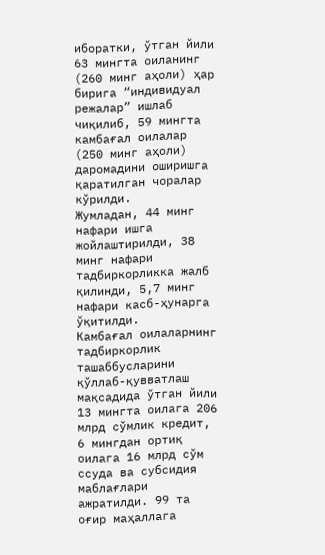иборатки, ўтган йили 63 мингта оиланинг (260 минг аҳоли) ҳар бирига “индивидуал режалар” ишлаб чиқилиб, 59 мингта камбағал оилалар (250 минг аҳоли) даромадини оширишга қаратилган чоралар кўрилди.
Жумладан, 44 минг нафари ишга жойлаштирилди, 38 минг нафари тадбиркорликка жалб қилинди, 5,7 минг нафари касб-ҳунарга ўқитилди.
Камбағал оилаларнинг тадбиркорлик ташаббусларини қўллаб-қувватлаш мақсадида ўтган йили 13 мингта оилага 206 млрд сўмлик кредит, 6 мингдан ортиқ оилага 16 млрд сўм ссуда ва субсидия маблағлари ажратилди. 99 та оғир маҳаллага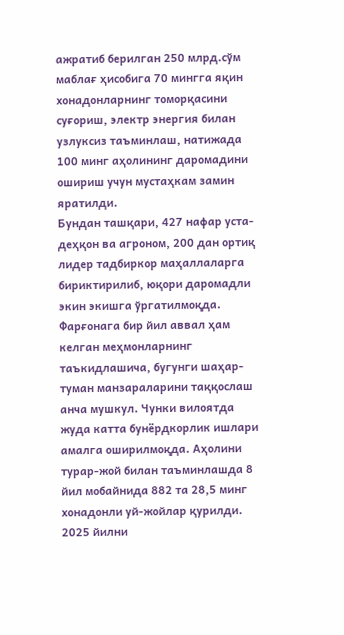ажратиб берилган 250 млрд.сўм маблағ ҳисобига 70 мингга яқин хонадонларнинг томорқасини суғориш, электр энергия билан узлуксиз таъминлаш, натижада 100 минг аҳолининг даромадини ошириш учун мустаҳкам замин яратилди.
Бундан ташқари, 427 нафар уста-деҳқон ва агроном, 200 дан ортиқ лидер тадбиркор маҳаллаларга бириктирилиб, юқори даромадли экин экишга ўргатилмоқда.
Фарғонага бир йил аввал ҳам келган меҳмонларнинг таъкидлашича, бугунги шаҳар-туман манзараларини таққослаш анча мушкул. Чунки вилоятда жуда катта бунёрдкорлик ишлари амалга оширилмоқда. Аҳолини турар-жой билан таъминлашда 8 йил мобайнида 882 та 28,5 минг хонадонли уй-жойлар қурилди. 2025 йилни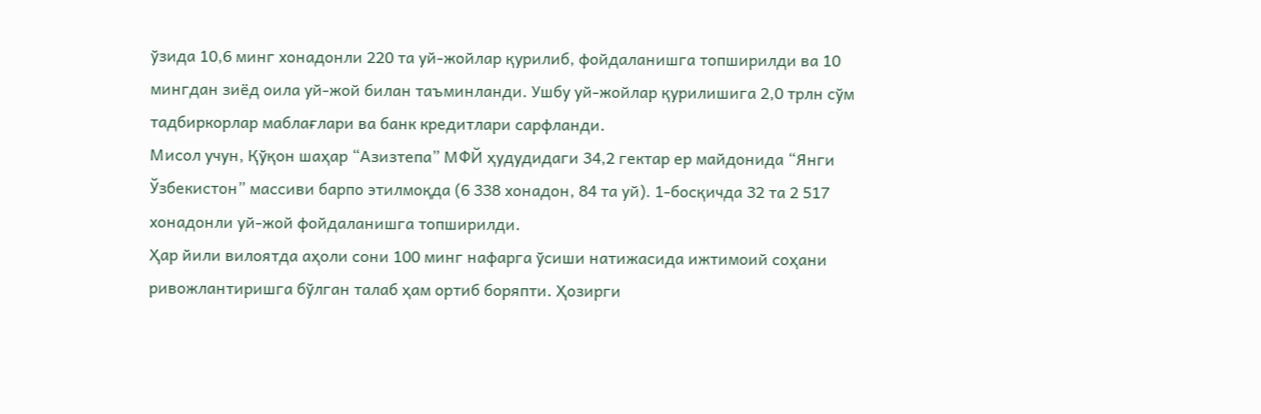ўзида 10,6 минг хонадонли 220 та уй-жойлар қурилиб, фойдаланишга топширилди ва 10 мингдан зиёд оила уй-жой билан таъминланди. Ушбу уй-жойлар қурилишига 2,0 трлн сўм тадбиркорлар маблағлари ва банк кредитлари сарфланди.
Мисол учун, Қўқон шаҳар “Азизтепа” МФЙ ҳудудидаги 34,2 гектар ер майдонида “Янги Ўзбекистон” массиви барпо этилмоқда (6 338 хонадон, 84 та уй). 1-босқичда 32 та 2 517 хонадонли уй-жой фойдаланишга топширилди.
Ҳар йили вилоятда аҳоли сони 100 минг нафарга ўсиши натижасида ижтимоий соҳани ривожлантиришга бўлган талаб ҳам ортиб боряпти. Ҳозирги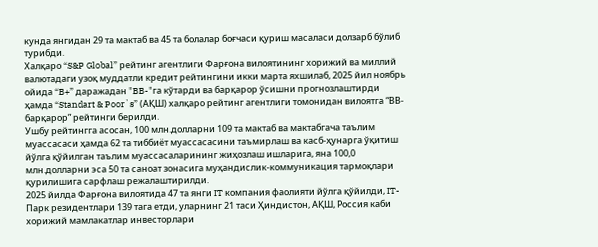кунда янгидан 29 та мактаб ва 45 та болалар боғчаси қуриш масаласи долзарб бўлиб турибди.
Халқаро “S&P Global” рейтинг агентлиги Фарғона вилоятининг хорижий ва миллий валютадаги узоқ муддатли кредит рейтингини икки марта яхшилаб, 2025 йил ноябрь ойида “B+” даражадан "BB-"га кўтарди ва барқарор ўсишни прогнозлаштирди ҳамда “Standart & Poor`s” (АҚШ) халқаро рейтинг агентлиги томонидан вилоятга “ВВ- барқарор” рейтинги берилди.
Ушбу рейтингга асосан, 100 млн.долларни 109 та мактаб ва мактабгача таълим муассасаси ҳамда 62 та тиббиёт муассасасини таъмирлаш ва касб-ҳунарга ўқитиш йўлга қўйилган таълим муассасаларининг жиҳозлаш ишларига, яна 100,0 млн.долларни эса 50 та саноат зонасига муҳандислик-коммуникация тармоқлари қурилишига сарфлаш режалаштирилди.
2025 йилда Фарғона вилоятида 47 та янги IT компания фаолияти йўлга қўйилди, IT-Парк резидентлари 139 тага етди, уларнинг 21 таси Ҳиндистон, АҚШ, Россия каби хорижий мамлакатлар инвесторлари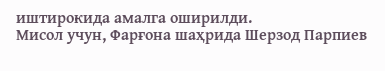иштирокида амалга оширилди.
Мисол учун, Фарғона шаҳрида Шерзод Парпиев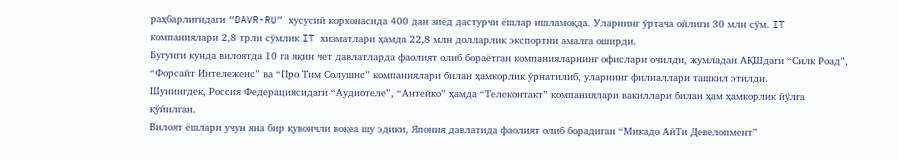раҳбарлигидаги “DAVR-RU” хусусий корхонасида 400 дан зиёд дастурчи ёшлар ишламоқда. Уларнинг ўртача ойлиги 30 млн сўм. IT компаниялари 2,8 трлн сўмлик IT хизматлари ҳамда 22,8 млн долларлик экспортни амалга оширди.
Бугунги кунда вилоятда 10 га яқин чет давлатларда фаолият олиб бораётган компанияларнинг офислари очилди, жумладан АҚШдаги “Силк Роад”, “Форсайт Интележенс” ва “Про Тим Солушнс” компаниялари билан ҳамкорлик ўрнатилиб, уларнинг филиаллари ташкил этилди.
Шунингдек, Россия Федерациясидаги “Аудиотеле”, “Антейко” ҳамда “Телеконтакт” компаниялари вакиллари билан ҳам ҳамкорлик йўлга қўйилган.
Вилоят ёшлари учун яна бир қувончли воқеа шу эдики, Япония давлатида фаолият олиб борадиган “Микадо АйТи Девелопмент”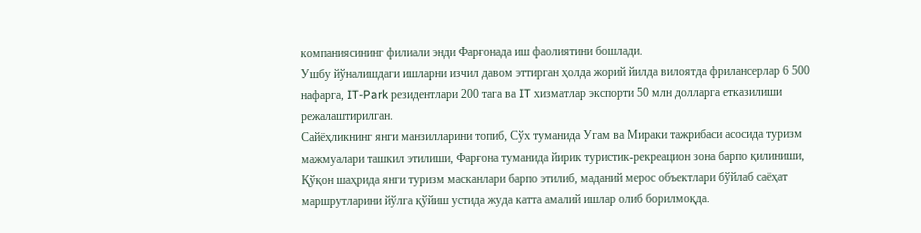компаниясининг филиали энди Фарғонада иш фаолиятини бошлади.
Ушбу йўналишдаги ишларни изчил давом эттирган ҳолда жорий йилда вилоятда фрилансерлар 6 500 нафарга, IT-Park резидентлари 200 тага ва IT хизматлар экспорти 50 млн долларга етказилиши режалаштирилган.
Сайёҳликнинг янги манзилларини топиб, Сўх туманида Угам ва Мираки тажрибаси асосида туризм мажмуалари ташкил этилиши, Фарғона туманида йирик туристик-рекреацион зона барпо қилиниши, Қўқон шаҳрида янги туризм масканлари барпо этилиб, маданий мерос объектлари бўйлаб саёҳат маршрутларини йўлга қўйиш устида жуда катта амалий ишлар олиб борилмоқда.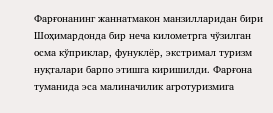Фарғонанинг жаннатмакон манзилларидан бири Шоҳимардонда бир неча километрга чўзилган осма кўприклар, фунуклёр, экстримал туризм нуқталари барпо этишга киришилди. Фарғона туманида эса малиначилик агротуризмига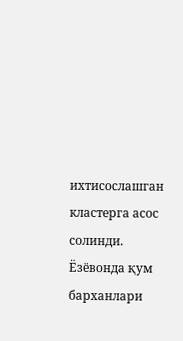ихтисослашган кластерга асос солинди. Ёзёвонда қум барханлари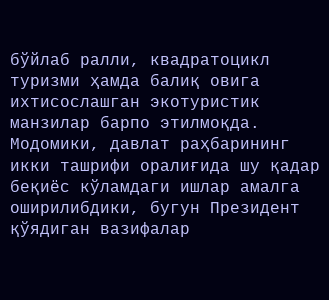бўйлаб ралли, квадратоцикл туризми ҳамда балиқ овига ихтисослашган экотуристик манзилар барпо этилмоқда.
Модомики, давлат раҳбарининг икки ташрифи оралиғида шу қадар беқиёс кўламдаги ишлар амалга оширилибдики, бугун Президент қўядиган вазифалар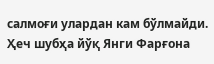салмоғи улардан кам бўлмайди. Ҳеч шубҳа йўқ Янги Фарғона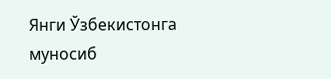Янги Ўзбекистонга муносиб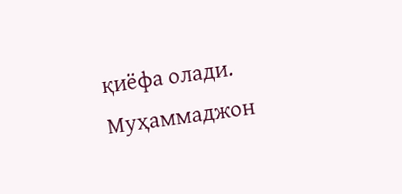қиёфа олади.
Муҳаммаджон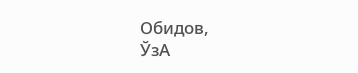Обидов,
ЎзА